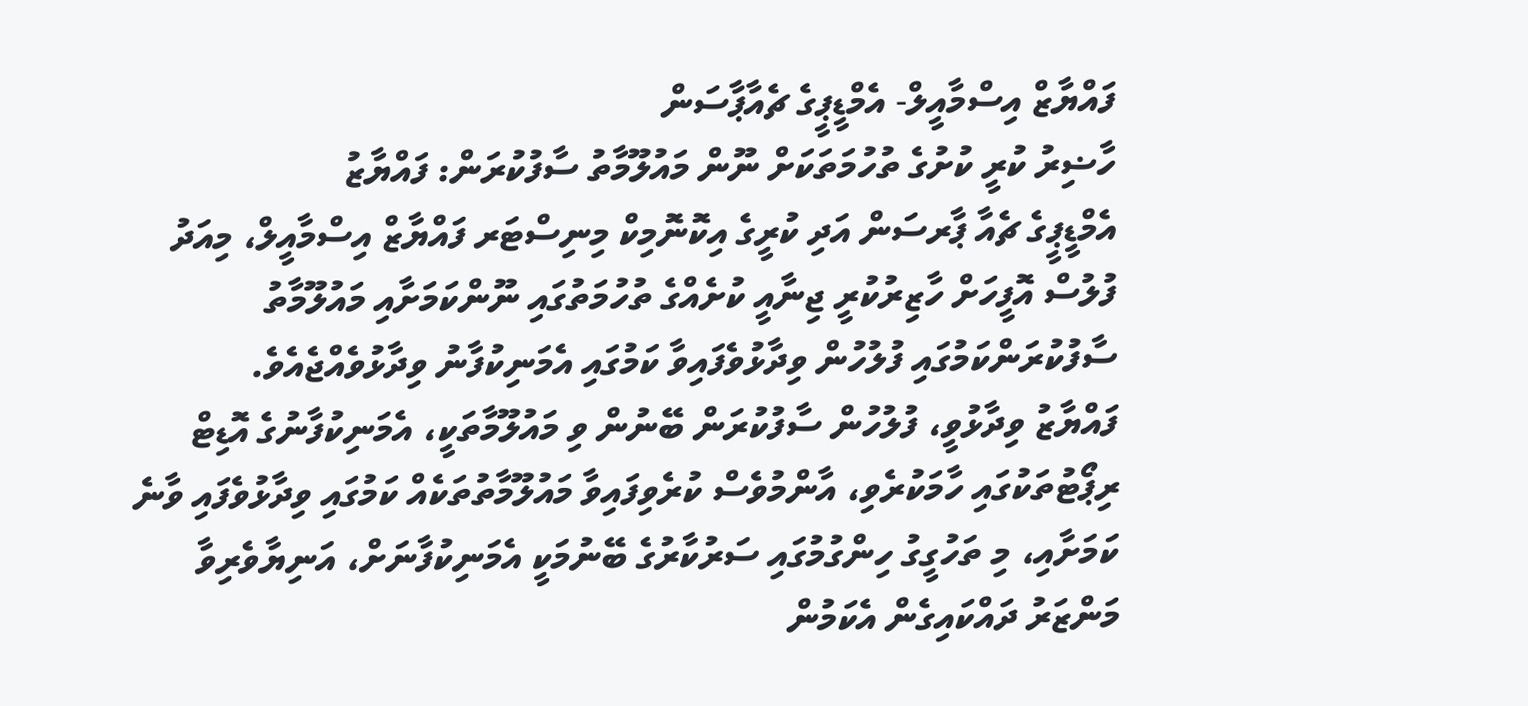ފައްޔާޒް އިސްމާއީލް- އެމްޑީޕީގެ ޗެއާޕާސަން
ހާޟިރު ކުރީ ކުށުގެ ތުހުމަތަކަށް ނޫން މައުލޫމާތު ސާފުކުރަން: ފައްޔާޒު
އެމްޑީޕީގެ ޗެއާ ޕާރސަން އަދި ކުރީގެ އިކޮނޮމިކް މިނިސްޓަރ ފައްޔާޒް އިސްމާއީލް، މިއަދު ފުލުސް އޮފީހަށް ހާޒިރުކުރީ ޖިނާއީ ކުށެއްގެ ތުހުމަތުގައި ނޫންކަމަށާއި މައުލޫމާތު ސާފުކުރަންކަމުގައި ފުލުހުން ވިދާޅުވެފައިވާ ކަމުގައި އެމަނިކުފާނު ވިދާޅުވެއްޖެއެވެ.
ފައްޔާޒު ވިދާޅުވީ، ފުލުހުން ސާފުކުރަން ބޭނުން ވި މައުލޫމާތަކީ، އެމަނިކުފާނުގެ އޮޑިޓް ރިޕޯޓުތަކުގައި ހާމަކުރެވި، އާންމުވެސް ކުރެވިފައިވާ މައުލޫމާތުތަކެއް ކަމުގައި ވިދާޅުވެފައި ވާނެ ކަމަށާއި، މި ތަހުގީގު ހިންގުމުގައި ސަރުކާރުގެ ބޭނުމަކީ އެމަނިކުފާނަށް، އަނިޔާވެރިވާ މަންޒަރު ދައްކައިގެން އެކަމުން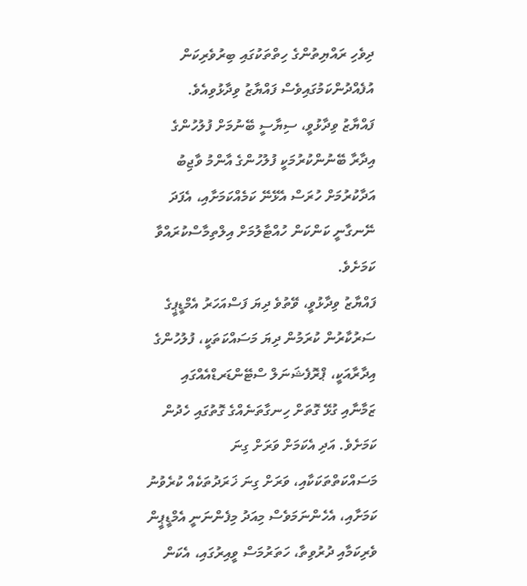ދިވެހި ރައްޔިތުންގެ ހިތްތަކުގައި ބިރުވެރިކަން އުފެއްދުންކަމުގައިވެސް ފައްޔާޒު ވިދާޅުވިއެވެ.
ފައްޔާޒު ވިދާޅުވީ، ސިޔާސީ ބޭނުމަށް ފުލުހުންގެ އިދާރާ ބޭނުންކުރުމަކީ ފުލުހުންގެ އާންމު ވާޖިބު އަދާކުރުމަށް ހުރަސް އެޅޭނޭ ކަމެއްކަމަށާއި، އެފަދަ ނޭނގާނީ ކަންކަން ހުއްޓާލުމަށް އިލްތިމާސްކުރައްވާ ކަމަށެވެ.
ފައްޔާޒު ވިދާޅުވީ، ވޭތުވެ ދިޔަ ފަސްއަހަރު އެމްޑީޕީގެ ސަރުކާރުން ކުރަމުން ދިޔަ މަސައްކަތަކީ، ފުލުހުންގެ އިދާރާއަކީ، ޕްރޮފެޝަނަލް ސްޓޭންޑަރޑްއެއްގައި ޒަމާނާއި ގުޅޭ ގޮތަށް ހިނގާތަނެއްގެ ގޮތުގައި ހެދުން ކަމަށެވެ. އަދި އެކަމަށް ވަރަށް ގިނަ މަސައްކަތްތަކަކާއި، ވަރަށް ގިނަ ޚަރަދުތަކެއް ކުރެވުނު ކަމަށާއި، އެހެންނަމަވެސް މިއަދު މިފެންނަނީ އެމްޑީޕީން ވެރިކަމާއި ދުރުވިތާ، ހަތަރުމަސް ވީއިރުގައި، އެކަން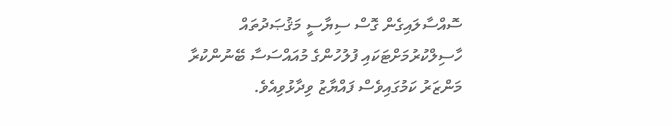ސޮއްސާލައިގެން ގޮސް ސިޔާސީ މަޤުޞަދުތައް ހާސިލްކުރުމަށްޓަކައި ފުލުހުންގެ މުއައްސަސާ ބޭނުންކުރާ މަންޒަރު ކަމުގައިވެސް ފައްޔާޒު ވިދާޅުވިއެވެ.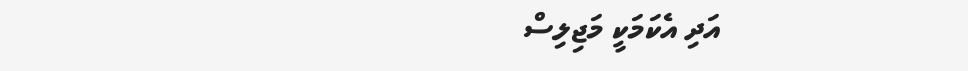އަދި އެކަމަކީ މަޖިލިސް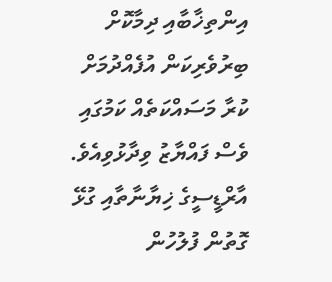އިންތިޚާބާއި ދިމާކޮށް ބިރުވެރިކަން އުފެއްދުމަށް ކުރާ މަސައްކަތެއް ކަމުގައި ވެސް ފައްޔާޒު ވިދާޅުވިއެވެ.
އާރްޑީސީގެ ޚިޔާނާތާއި ގުޅޭ ގޮތުން ފުލުހުން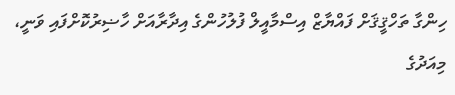ހިންގާ ތަހްޤީޤަށް ފައްޔާޒް އިސްމާއީލް ފުލުހުންގެ އިދާރާއަށް ހާޟިރުކޮށްފައި ވަނީ، މިއަދުގެ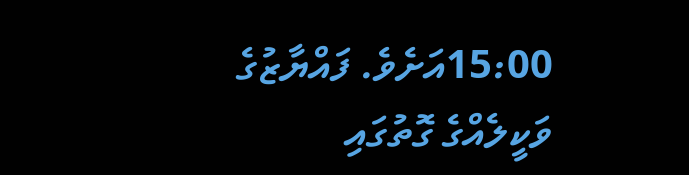15:00އަށެވެ. ފައްޔާޒުގެ ވަކީލެއްގެ ގޮތުގައި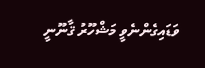ވަޑައިގެންނެވީ މަޝްހޫރު ޤާނޫނީ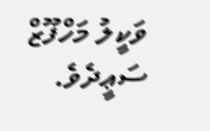ވަކީލު މަހްފޫޒް ސަޢީދެވެ.